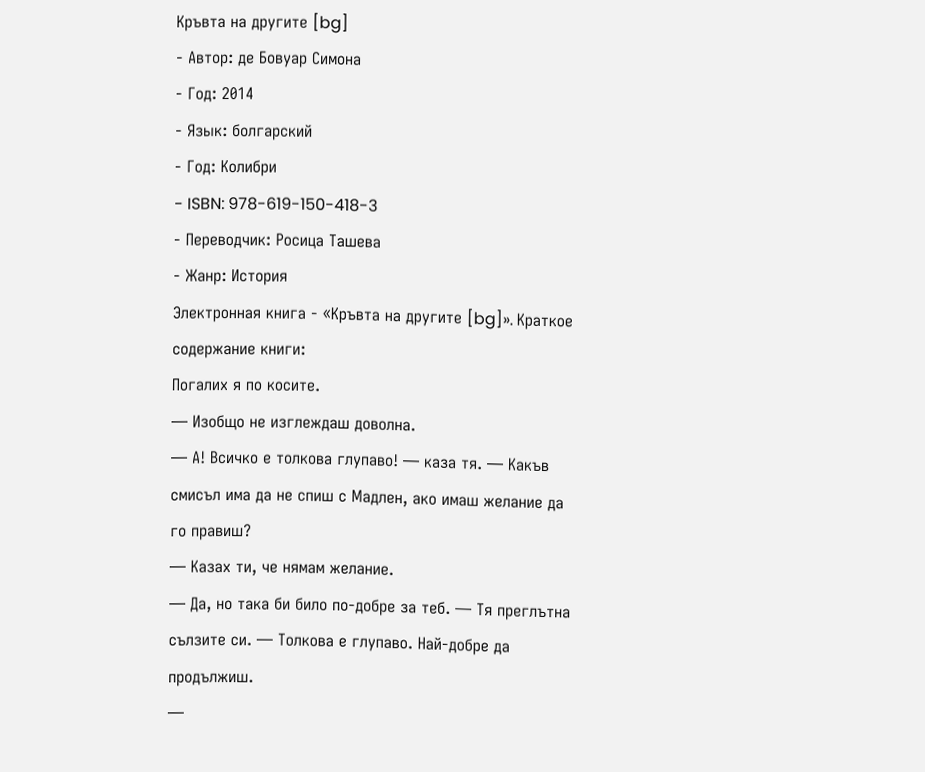Кръвта на другите [bg]
- Автор: де Бовуар Симона
- Год: 2014
- Язык: болгарский
- Год: Колибри
- ISBN: 978-619-150-418-3
- Переводчик: Росица Ташева
- Жанр: История
Электронная книга - «Кръвта на другите [bg]». Краткое содержание книги:
Погалих я по косите.
— Изобщо не изглеждаш доволна.
— А! Всичко е толкова глупаво! — каза тя. — Какъв смисъл има да не спиш с Мадлен, ако имаш желание да го правиш?
— Казах ти, че нямам желание.
— Да, но така би било по-добре за теб. — Тя преглътна сълзите си. — Толкова е глупаво. Най-добре да продължиш.
—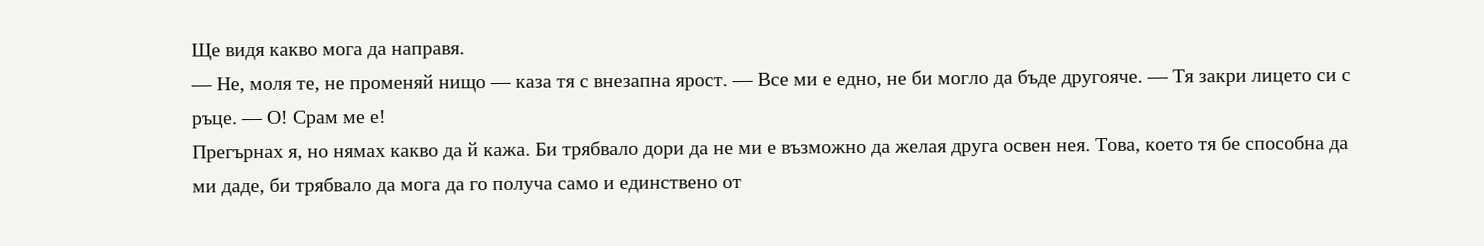Ще видя какво мога да направя.
— Не, моля те, не променяй нищо — каза тя с внезапна ярост. — Все ми е едно, не би могло да бъде другояче. — Тя закри лицето си с ръце. — О! Срам ме е!
Прегърнах я, но нямах какво да й кажа. Би трябвало дори да не ми е възможно да желая друга освен нея. Това, което тя бе способна да ми даде, би трябвало да мога да го получа само и единствено от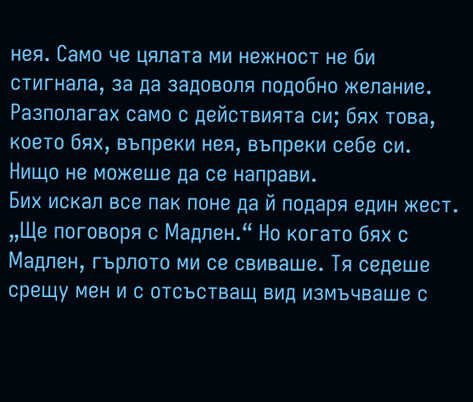нея. Само че цялата ми нежност не би стигнала, за да задоволя подобно желание. Разполагах само с действията си; бях това, което бях, въпреки нея, въпреки себе си. Нищо не можеше да се направи.
Бих искал все пак поне да й подаря един жест. „Ще поговоря с Мадлен.“ Но когато бях с Мадлен, гърлото ми се свиваше. Тя седеше срещу мен и с отсъстващ вид измъчваше с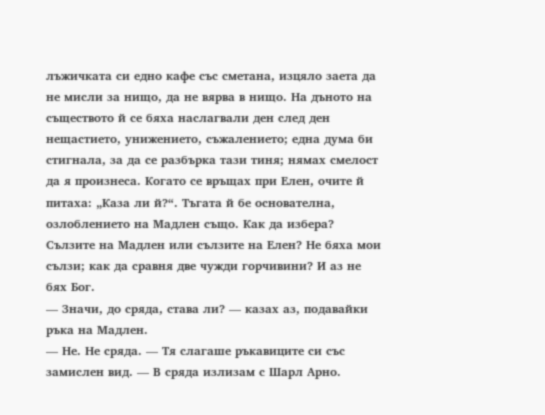лъжичката си едно кафе със сметана, изцяло заета да не мисли за нищо, да не вярва в нищо. На дъното на съществото й се бяха наслагвали ден след ден нещастието, унижението, съжалението; една дума би стигнала, за да се разбърка тази тиня; нямах смелост да я произнеса. Когато се връщах при Елен, очите й питаха: „Каза ли й?“. Тъгата й бе основателна, озлоблението на Мадлен също. Как да избера? Сълзите на Мадлен или сълзите на Елен? Не бяха мои сълзи; как да сравня две чужди горчивини? И аз не бях Бог.
— Значи, до сряда, става ли? — казах аз, подавайки ръка на Мадлен.
— Не. Не сряда. — Тя слагаше ръкавиците си със замислен вид. — В сряда излизам с Шарл Арно.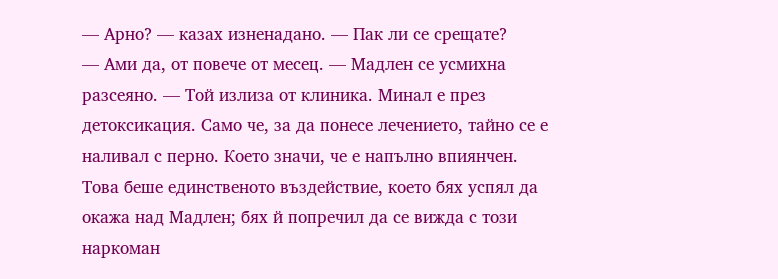— Арно? — казах изненадано. — Пак ли се срещате?
— Ами да, от повече от месец. — Мадлен се усмихна разсеяно. — Той излиза от клиника. Минал е през детоксикация. Само че, за да понесе лечението, тайно се е наливал с перно. Което значи, че е напълно впиянчен.
Това беше единственото въздействие, което бях успял да окажа над Мадлен; бях й попречил да се вижда с този наркоман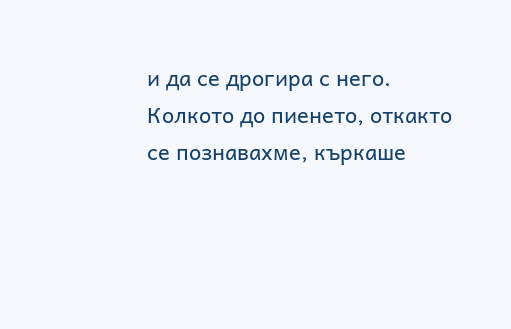и да се дрогира с него. Колкото до пиенето, откакто се познавахме, къркаше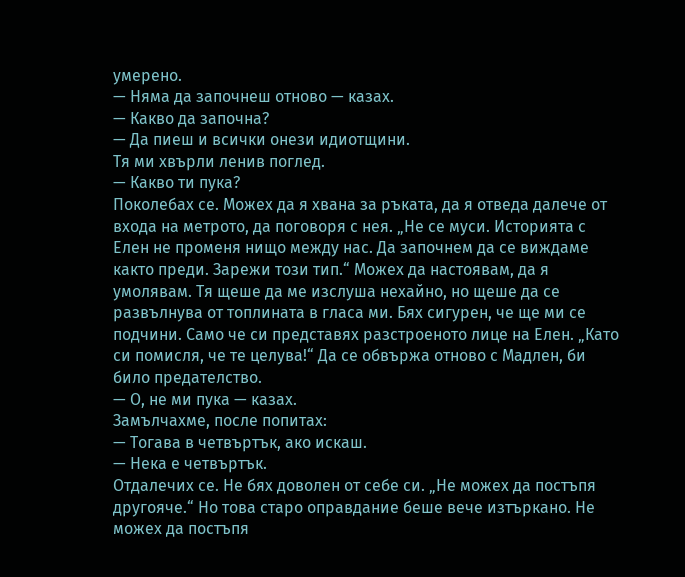умерено.
— Няма да започнеш отново — казах.
— Какво да започна?
— Да пиеш и всички онези идиотщини.
Тя ми хвърли ленив поглед.
— Какво ти пука?
Поколебах се. Можех да я хвана за ръката, да я отведа далече от входа на метрото, да поговоря с нея. „Не се муси. Историята с Елен не променя нищо между нас. Да започнем да се виждаме както преди. Зарежи този тип.“ Можех да настоявам, да я умолявам. Тя щеше да ме изслуша нехайно, но щеше да се развълнува от топлината в гласа ми. Бях сигурен, че ще ми се подчини. Само че си представях разстроеното лице на Елен. „Като си помисля, че те целува!“ Да се обвържа отново с Мадлен, би било предателство.
— О, не ми пука — казах.
Замълчахме, после попитах:
— Тогава в четвъртък, ако искаш.
— Нека е четвъртък.
Отдалечих се. Не бях доволен от себе си. „Не можех да постъпя другояче.“ Но това старо оправдание беше вече изтъркано. Не можех да постъпя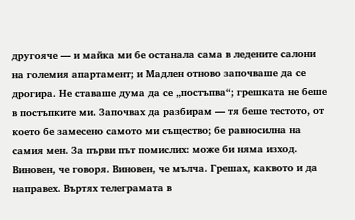другояче — и майка ми бе останала сама в ледените салони на големия апартамент; и Мадлен отново започваше да се дрогира. Не ставаше дума да се „постъпва“; грешката не беше в постъпките ми. Започвах да разбирам — тя беше тестото, от което бе замесено самото ми същество; бе равносилна на самия мен. За първи път помислих: може би няма изход.
Виновен, че говоря. Виновен, че мълча. Грешах, каквото и да направех. Въртях телеграмата в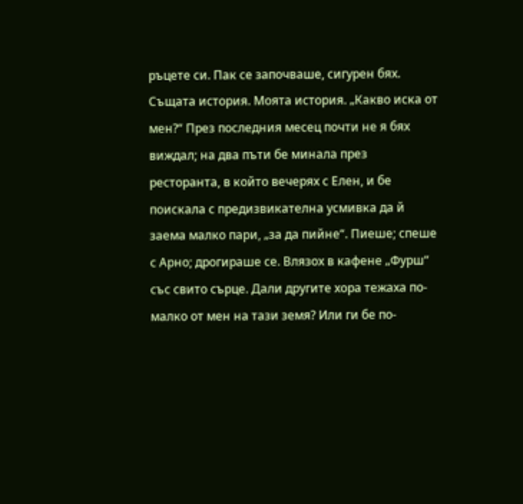ръцете си. Пак се започваше, сигурен бях. Същата история. Моята история. „Какво иска от мен?“ През последния месец почти не я бях виждал; на два пъти бе минала през ресторанта, в който вечерях с Елен, и бе поискала с предизвикателна усмивка да й заема малко пари, „за да пийне“. Пиеше; спеше с Арно; дрогираше се. Влязох в кафене „Фурш“ със свито сърце. Дали другите хора тежаха по-малко от мен на тази земя? Или ги бе по-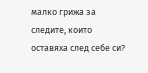малко грижа за следите, които оставяха след себе си?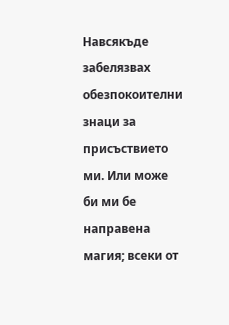Навсякъде забелязвах обезпокоителни знаци за присъствието ми. Или може би ми бе направена магия; всеки от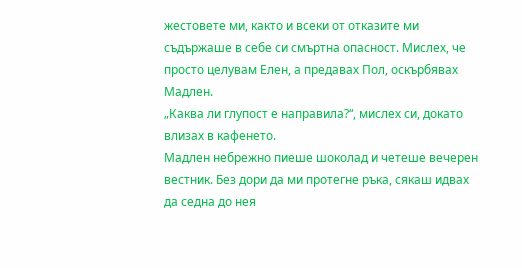жестовете ми, както и всеки от отказите ми съдържаше в себе си смъртна опасност. Мислех, че просто целувам Елен, а предавах Пол, оскърбявах Мадлен.
„Каква ли глупост е направила?“, мислех си, докато влизах в кафенето.
Мадлен небрежно пиеше шоколад и четеше вечерен вестник. Без дори да ми протегне ръка, сякаш идвах да седна до нея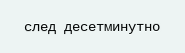след десетминутно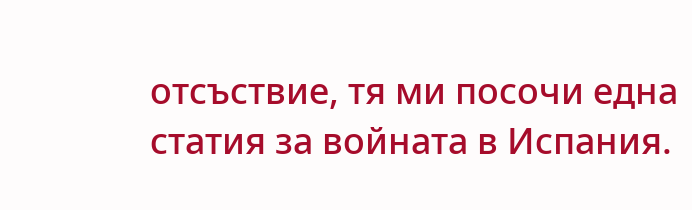отсъствие, тя ми посочи една статия за войната в Испания.